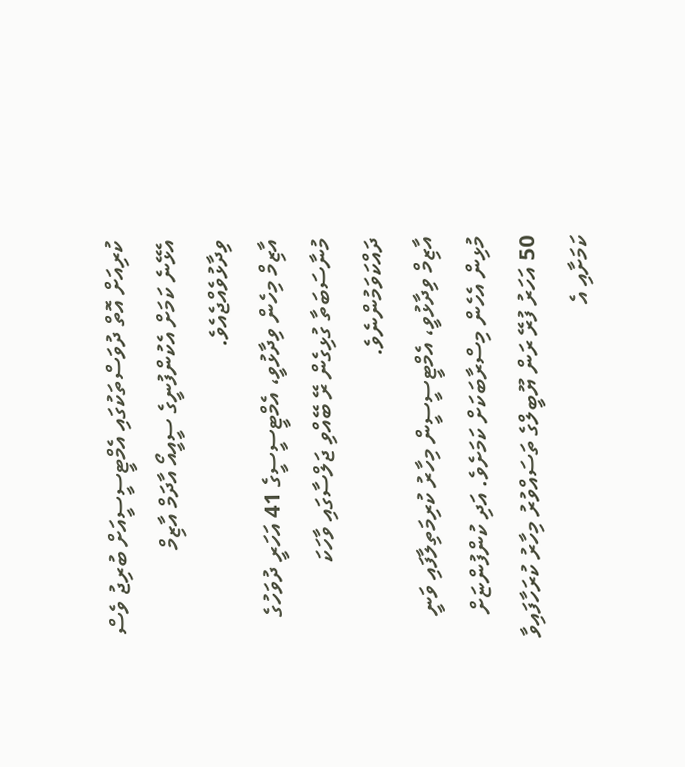ކުރިއަށް އޮތް ދުވަސްތަކުގައި އެމްޓީސީސީއަށް ބުރިޖު ވެސް އެޅޭނެ ކަމަށް އެކުންފުނީގެ ސީއީއޯ އާދަމް އާޒިމް ވިދާޅުވެއްޖެއެވެ.
އާޒިމް މިހެން ވިދާޅުވީ، އެމްޓީސީސީގެ 41 އަހަރީ ދުވަހުގެ މުނާސަބަތާ ގުޅިގެން ރޭ ބޭއްވި ޖަލްސާގައި ވާހަކަ ދައްކަވަމުންނެވެ.
އާޒިމް ވިދާޅުވީ، އެމްޓީސީސީން މިހާރު ކުރިމަތިލާފައި ވަނީ މުޅިން އެހެން މިސްރާބަކަށް ކަމަށެވެ. އަދި ކުންފުންޏަށް 50 އަހަރު ފުރޭ ރަން ޔޫބީލްގެ ތަސައްވުރު މިހާރު ކުރަހާފައިވާ ކަމަށާއި އެ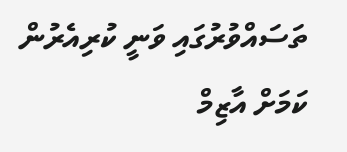ތަސައްވުރުގައި ވަނީ ކުރިއެރުން ކަމަށް އާޒިމް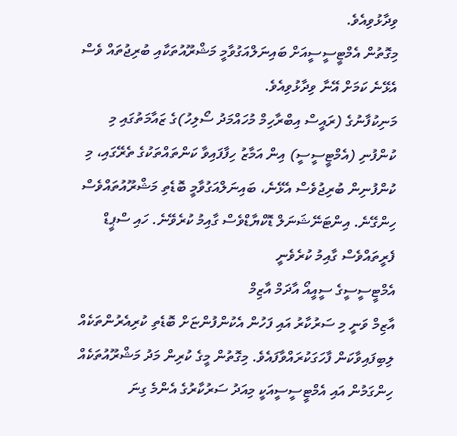ވިދާޅުވިއެވެ.
މިގޮތުން އެމްޓީސީސީއަށް ބައިނަލްއަގުވާމީ މަޝްރޫއުތަކާއި ބުރިޖުތައް ވެސް އެޅޭނެ ކަމަށް އޭނާ ވިދާޅުވިއެވެ.
މަނިކުފާނުގެ (ރައީސް އިބްރާހިމް މުހައްމަދު ސޯލިހު)ގެ ޒައާމަތުގައި މި ކުންފުނި (އެމްޓީސީސީ) އިން އަމާޒު ހިފާފައިވާ ކަންތައްތަކުގެ ތެރޭގައި، މި ކުންފުނިން ބުރިޖުވެސް އެޅޭނެ، ބައިނަލްއަގުވާމީ ބޮޑެތި މަޝްރޫއުތައްވެސް ހިންގޭނެ. އިންޓަނޭޝަނަލް ޑޮކްޔާޑްވެސް ގާއިމު ކުރެވޭނެ. ހައި ސްޕީޑް ފެރީތައްވެސް ގާއިމު ކުރެވެނީ
އެމްޓީސީސީގެ ސީއީއޯ އާދަމް އާޒިމް
އާޒިމް ވަނީ މި ސަރުކާރު އައި ފަހުން އެކުންފުންޏަށް ބޮޑެތި ކުރިއެރުންތަކެއް ލިބިފައިވާކަން ފާހަގަކުރައްވާފައެވެ. މިގޮތުން މީގެ ކުރިން މަދު މަޝްރޫއުތަކެއް ހިންގަމުން އައި އެމްޓީސީސީއަކީ މިއަދު ސަރުކާރުގެ އެންމެ ގިނަ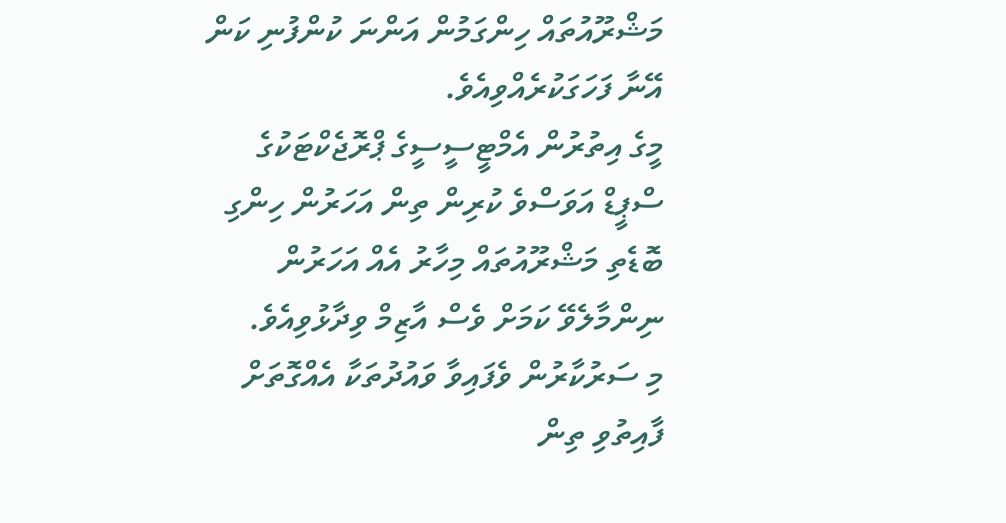މަޝްރޫއުތައް ހިންގަމުން އަންނަ ކުންފުނި ކަން އޭނާ ފަހަގަކުރެއްވިއެވެ.
މީގެ އިތުރުން އެމްޓީސީސީގެ ޕްރޮޖެކްޓަކުގެ ސްޕީޑް އަވަސްވެ ކުރިން ތިން އަހަރުން ހިންގި ބޮޑެތި މަޝްރޫއުތައް މިހާރު އެއް އަހަރުން ނިންމާލެވޭ ކަމަށް ވެސް އާޒިމް ވިދާޅުވިއެވެ.
މި ސަރުކާރުން ވެފައިވާ ވައުދުތަކާ އެއްގޮތަށް ފާއިތުވި ތިން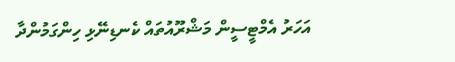އަހަރު އެމްޓީސީން މަޝްރޫއުތައް ކެނޑިނޭޅި ހިންގަމުންދާ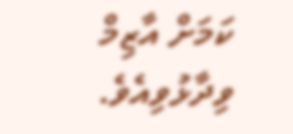ކަމަށް އާޒިމް ވިދާޅުވިއެވެ.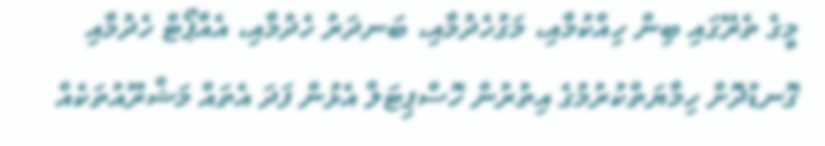މީގެ ތެރޭގައި ބިން ހިއްކުމާއި، މަގުހެދުމާއި، ބަނދަރު ހެދުމާއި، އެއާޕޯޓް ހެދުމާއި ގޮނޑުދޮށް ހިމާޔަތްކުރުމުގެ އިތުރުން ހޮސްޕިޓަލް އެޅުން ފަދަ އެތައް މަޝްރޫއުތަކެއް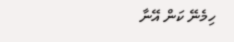ހިމެނޭ ކަން އޭނާ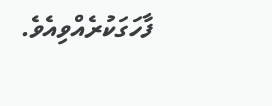ފާހަގަކުރެއްވިއެވެ.